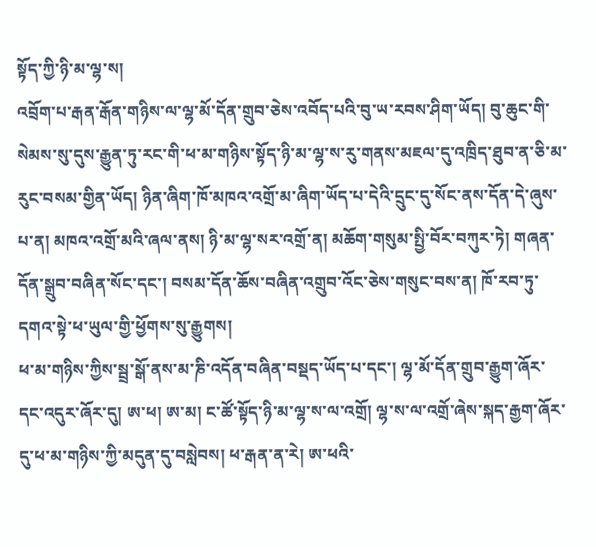སྟོད་ཀྱི་ཉི་མ་ལྷ་ས།
འབྲོག་པ་རྒན་རྒོན་གཉིས་ལ་ལྷ་མོ་དོན་གྲུབ་ཅེས་འབོད་པའི་བུ་ཡ་རབས་ཤིག་ཡོད། བུ་ཆུང་གི་སེམས་སུ་དུས་རྒྱུན་ཏུ་རང་གི་ཕ་མ་གཉིས་སྟོད་ཉི་མ་ལྷ་ས་རུ་གནས་མཇལ་དུ་འཁྲིད་ཐུབ་ན་ཅི་མ་རུང་བསམ་གྱིན་ཡོད། ཉིན་ཞིག་ཁོ་མཁའ་འགྲོ་མ་ཞིག་ཡོད་པ་དེའི་དྲུང་དུ་སོང་ནས་དོན་དེ་ཞུས་པ་ན། མཁའ་འགྲོ་མའི་ཞལ་ནས། ཉི་མ་ལྷ་སར་འགྲོ་ན། མཆོག་གསུམ་སྤྱི་བོར་བཀུར་ཏེ། གཞན་དོན་སྒྲུབ་བཞིན་སོང་དང་། བསམ་དོན་ཆོས་བཞིན་འགྲུབ་འོང་ཅེས་གསུང་བས་ན། ཁོ་རབ་ཏུ་དགའ་སྟེ་ཕ་ཡུལ་གྱི་ཕྱོགས་སུ་རྒྱུགས།
ཕ་མ་གཉིས་ཀྱིས་སྦྲ་སྒོ་ནས་མ་ཎི་འདོན་བཞིན་བསྡད་ཡོད་པ་དང་། ལྷ་མོ་དོན་གྲུབ་རྒྱུག་ཞོར་དང་འདུར་ཞོར་དུ། ཨ་ཕ། ཨ་མ། ང་ཚོ་སྟོད་ཉི་མ་ལྷ་ས་ལ་འགྲོ། ལྷ་ས་ལ་འགྲོ་ཞེས་སྐད་རྒྱག་ཞོར་དུ་ཕ་མ་གཉིས་ཀྱི་མདུན་དུ་བསླེབས། ཕ་རྒན་ན་རེ། ཨ་ཕའི་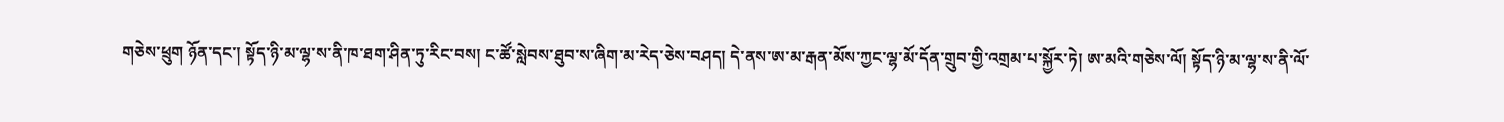གཅེས་ཕྲུག ཉོན་དང་། སྟོད་ཉི་མ་ལྷ་ས་ནི་ཁ་ཐག་ཤིན་ཏུ་རིང་བས། ང་ཚོ་སླེབས་ཐུབ་ས་ཞིག་མ་རེད་ཅེས་བཤད། དེ་ནས་ཨ་མ་རྒན་མོས་ཀྱང་ལྷ་མོ་དོན་གྲུབ་གྱི་འགྲམ་པ་སྐྱོར་ཏེ། ཨ་མའི་གཅེས་ལོ། སྟོད་ཉི་མ་ལྷ་ས་ནི་ལོ་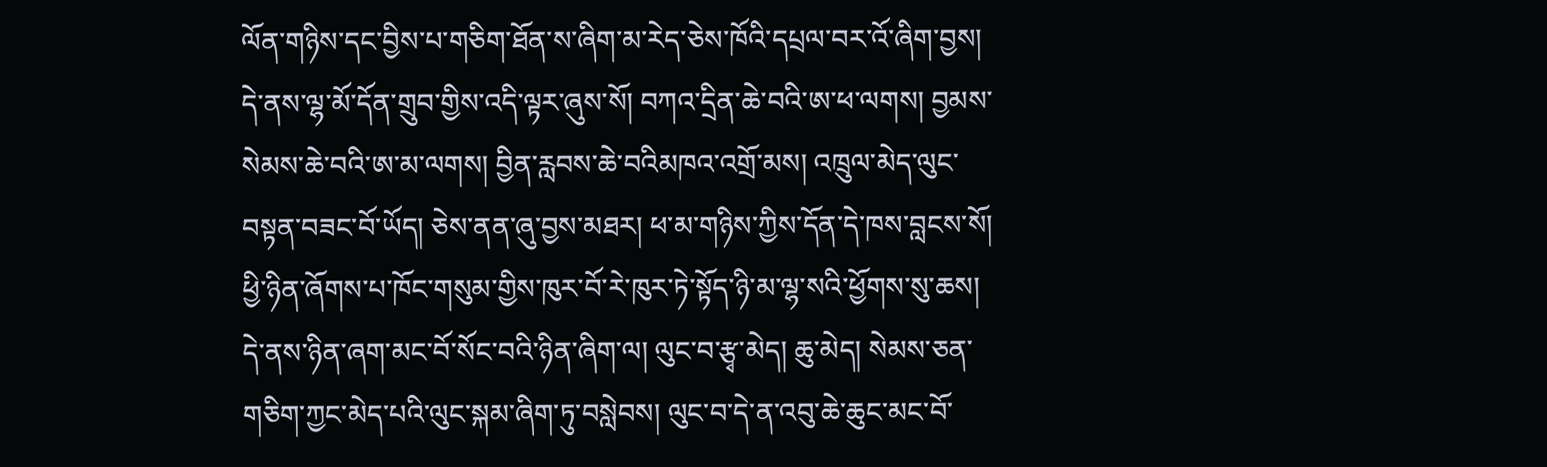ལོན་གཉིས་དང་བྱིས་པ་གཅིག་ཐོན་ས་ཞིག་མ་རེད་ཅེས་ཁོའི་དཔྲལ་བར་འོ་ཞིག་བྱས། དེ་ནས་ལྷ་མོ་དོན་གྲུབ་གྱིས་འདི་ལྟར་ཞུས་སོ། བཀའ་དྲིན་ཆེ་བའི་ཨ་ཕ་ལགས། བྱམས་སེམས་ཆེ་བའི་ཨ་མ་ལགས། བྱིན་རླབས་ཆེ་བའིམཁའ་འགྲོ་མས། འཁྲུལ་མེད་ལུང་བསྟན་བཟང་བོ་ཡོད། ཅེས་ནན་ཞུ་བྱས་མཐར། ཕ་མ་གཉིས་ཀྱིས་དོན་དེ་ཁས་བླངས་སོ།
ཕྱི་ཉིན་ཞོགས་པ་ཁོང་གསུམ་གྱིས་ཁུར་བོ་རེ་ཁུར་ཏེ་སྟོད་ཉི་མ་ལྷ་སའི་ཕྱོགས་སུ་ཆས། དེ་ནས་ཉིན་ཞག་མང་བོ་སོང་བའི་ཉིན་ཞིག་ལ། ལུང་བ་རྩྭ་མེད། ཆུ་མེད། སེམས་ཅན་གཅིག་ཀྱང་མེད་པའི་ལུང་སྐམ་ཞིག་ཏུ་བསླེབས། ལུང་བ་དེ་ན་འབུ་ཆེ་ཆུང་མང་བོ་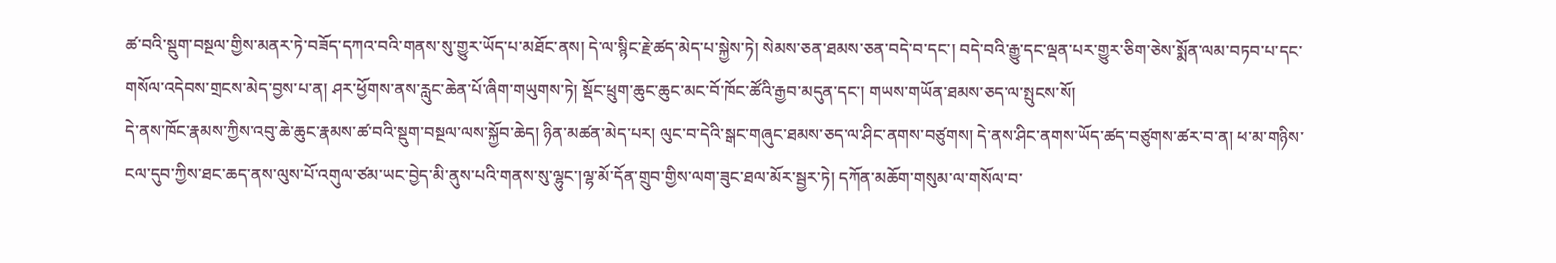ཚ་བའི་སྡུག་བསྔལ་གྱིས་མནར་ཏེ་བཟོད་དཀའ་བའི་གནས་སུ་གྱུར་ཡོད་པ་མཐོང་ནས། དེ་ལ་སྙིང་རྗེ་ཚད་མེད་པ་སྐྱེས་ཏེ། སེམས་ཅན་ཐམས་ཅན་བདེ་བ་དང་། བདེ་བའི་རྒྱུ་དང་ལྡན་པར་གྱུར་ཅིག་ཅེས་སྨོན་ལམ་བཏབ་པ་དང་གསོལ་འདེབས་གྲངས་མེད་བྱས་པ་ན། ཤར་ཕྱོགས་ནས་རླུང་ཆེན་པོ་ཞིག་གཡུགས་ཏེ། སྡོང་ཕྲུག་ཆུང་ཆུང་མང་བོ་ཁོང་ཚོའི་རྒྱབ་མདུན་དང་། གཡས་གཡོན་ཐམས་ཅད་ལ་སྤུངས་སོ།
དེ་ནས་ཁོང་རྣམས་ཀྱིས་འབུ་ཆེ་ཆུང་རྣམས་ཚ་བའི་སྡུག་བསྔལ་ལས་སྐྱོབ་ཆེད། ཉིན་མཚན་མེད་པར། ལུང་བ་དེའི་སྒང་གཞུང་ཐམས་ཅད་ལ་ཤིང་ནགས་བཙུགས། དེ་ནས་ཤིང་ནགས་ཡོད་ཚད་བཙུགས་ཚར་བ་ན། ཕ་མ་གཉིས་ངལ་དུབ་ཀྱིས་ཐང་ཆད་ནས་ལུས་པོ་འགུལ་ཙམ་ཡང་བྱེད་མི་ནུས་པའི་གནས་སུ་ལྷུང་།ལྷ་མོ་དོན་གྲུབ་གྱིས་ལག་ཟུང་ཐལ་མོར་སྦྱར་ཏེ། དཀོན་མཆོག་གསུམ་ལ་གསོལ་བ་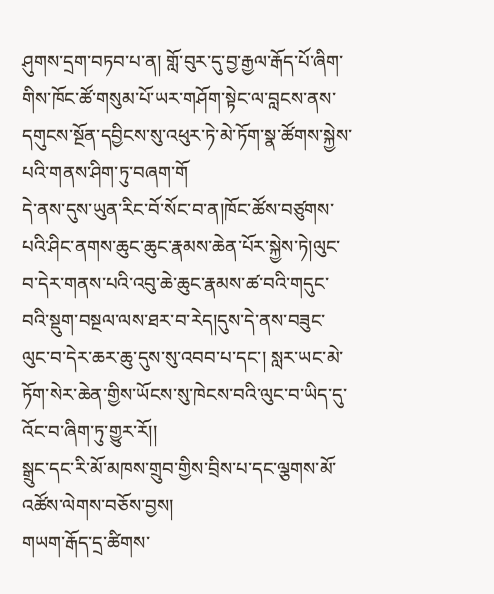ཤུགས་དྲག་བཏབ་པ་ན། གློ་བུར་དུ་བྱ་རྒྱལ་རྒོད་པོ་ཞིག་གིས་ཁོང་ཚོ་གསུམ་པོ་ཡར་གཤོག་སྟེང་ལ་བླངས་ནས་དགུངས་སྔོན་དབྱིངས་སུ་འཕུར་ཏེ་མེ་ཏོག་སྣ་ཚོགས་སྐྱེས་པའི་གནས་ཤིག་ཏུ་བཞག་གོ
དེ་ནས་དུས་ཡུན་རིང་བོ་སོང་བ་ན།ཁོང་ཚོས་བཙུགས་པའི་ཤིང་ནགས་ཆུང་ཆུང་རྣམས་ཆེན་པོར་སྐྱེས་ཏེ།ལུང་བ་དེར་གནས་པའི་འབུ་ཆེ་ཆུང་རྣམས་ཚ་བའི་གདུང་བའི་སྡུག་བསྔལ་ལས་ཐར་བ་རེད།དུས་དེ་ནས་བཟུང་ལུང་བ་དེར་ཆར་ཆུ་དུས་སུ་འབབ་པ་དང་། སླར་ཡང་མེ་ཏོག་སེར་ཆེན་གྱིས་ཡོངས་སུ་ཁེངས་བའི་ལུང་བ་ཡིད་དུ་འོང་བ་ཞིག་ཏུ་གྱུར་རོ།།
སྒྲུང་དང་རི་མོ་མཁས་གྲུབ་གྱིས་བྲིས་པ་དང་ལྕགས་མོ་འཚོས་ལེགས་བཅོས་བྱས།
གཡག་རྒོད་དྲ་ཚིགས་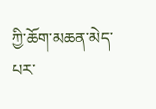ཀྱི་ཆོག་མཆན་མེད་པར་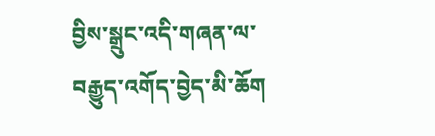བྱིས་སྒྲུང་འདི་གཞན་ལ་བརྒྱུད་འགོད་བྱེད་མི་ཆོག